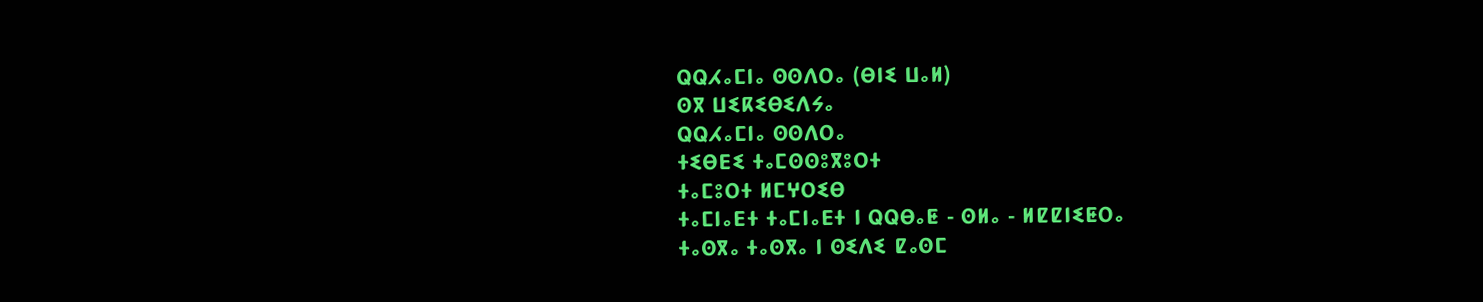ⵕⵕⵃⴰⵎⵏⴰ ⵙⵙⴷⵔⴰ (ⴱⵏⵉ ⵡⴰⵍ)
ⵙⴳ ⵡⵉⴽⵉⴱⵉⴷⵢⴰ
ⵕⵕⵃⴰⵎⵏⴰ ⵙⵙⴷⵔⴰ
ⵜⵉⴱⴹⵉ ⵜⴰⵎⵙⵙⵓⴳⵓⵔⵜ
ⵜⴰⵎⵓⵔⵜ ⵍⵎⵖⵔⵉⴱ
ⵜⴰⵎⵏⴰⴹⵜ ⵜⴰⵎⵏⴰⴹⵜ ⵏ ⵕⵕⴱⴰⵟ - ⵙⵍⴰ - ⵍⵇⵇⵏⵉⵟⵔⴰ
ⵜⴰⵙⴳⴰ ⵜⴰⵙⴳⴰ ⵏ ⵙⵉⴷⵉ ⵇⴰⵙⵎ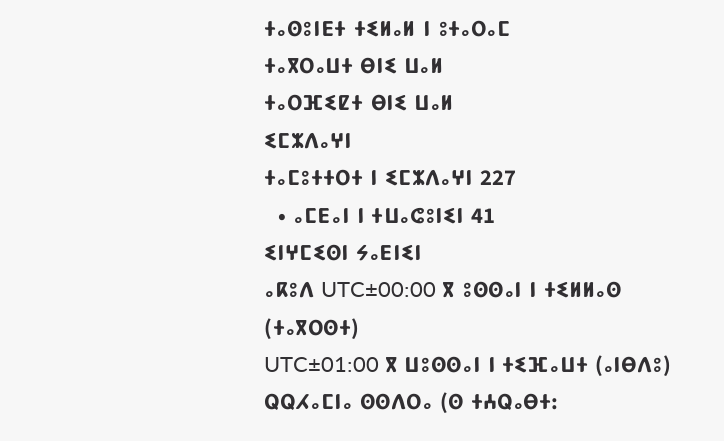ⵜⴰⵙⵓⵏⴹⵜ ⵜⵉⵍⴰⵍ ⵏ ⵓⵜⴰⵔⴰⵎ
ⵜⴰⴳⵔⴰⵡⵜ ⴱⵏⵉ ⵡⴰⵍ
ⵜⴰⵔⴼⵉⵇⵜ ⴱⵏⵉ ⵡⴰⵍ
ⵉⵎⵣⴷⴰⵖⵏ
ⵜⴰⵎⵓⵜⵜⵔⵜ ⵏ ⵉⵎⵣⴷⴰⵖⵏ 227
  • ⴰⵎⴹⴰⵏ ⵏ ⵜⵡⴰⵛⵓⵏⵉⵏ 41
ⵉⵏⵖⵎⵉⵙⵏ ⵢⴰⴹⵏⵉⵏ
ⴰⴽⵓⴷ UTC±00:00 ⴳ ⵓⵙⵙⴰⵏ ⵏ ⵜⵉⵍⵍⴰⵙ (ⵜⴰⴳⵔⵙⵜ)
UTC±01:00 ⴳ ⵡⵓⵙⵙⴰⵏ ⵏ ⵜⵉⴼⴰⵡⵜ (ⴰⵏⴱⴷⵓ)
ⵕⵕⵃⴰⵎⵏⴰ ⵙⵙⴷⵔⴰ (ⵙ ⵜⵄⵕⴰⴱⵜ: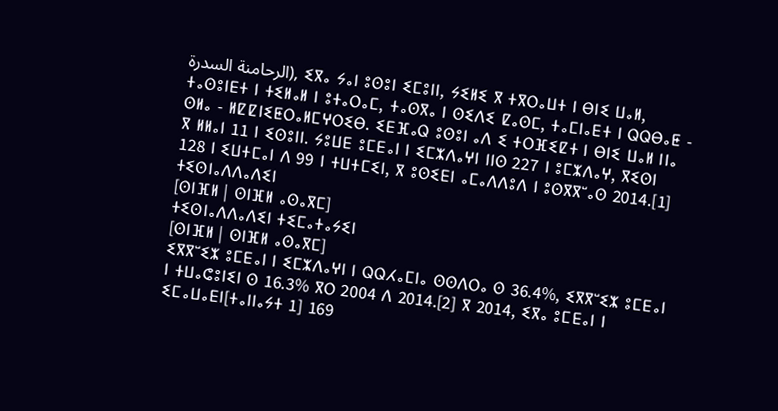الرحامنة السدرة), ⵉⴳⴰ ⵢⴰⵏ ⵓⵙⵓⵏ ⵉⵎⵓⵏⵏ, ⵢⵉⵍⵉ ⴳ ⵜⴳⵔⴰⵡⵜ ⵏ ⴱⵏⵉ ⵡⴰⵍ, ⵜⴰⵙⵓⵏⴹⵜ ⵏ ⵜⵉⵍⴰⵍ ⵏ ⵓⵜⴰⵔⴰⵎ, ⵜⴰⵙⴳⴰ ⵏ ⵙⵉⴷⵉ ⵇⴰⵙⵎ, ⵜⴰⵎⵏⴰⴹⵜ ⵏ ⵕⵕⴱⴰⵟ - ⵙⵍⴰ - ⵍⵇⵇⵏⵉⵟⵔⴰⵍⵎⵖⵔⵉⴱ. ⵉⴹⴼⴰⵕ ⵓⵙⵓⵏ ⴰⴷ ⵉ ⵜⵔⴼⵉⵇⵜ ⵏ ⴱⵏⵉ ⵡⴰⵍ ⵏⵏⴰ ⴳ ⵍⵍⴰⵏ 11 ⵏ ⵉⵙⵓⵏⵏ. ⵢⵓⵡⴹ ⵓⵎⴹⴰⵏ ⵏ ⵉⵎⵣⴷⴰⵖⵏ ⵏⵏⵙ 227 ⵏ ⵓⵎⵣⴷⴰⵖ, ⴳⵉⵙⵏ 128 ⵏ ⵉⵡⵜⵎⴰⵏ ⴷ 99 ⵏ ⵜⵡⵜⵎⵉⵏ, ⴳ ⵓⵙⵉⴹⵏ ⴰⵎⴰⴷⴷⵓⴷ ⵏ ⵓⵙⴳⴳⵯⴰⵙ 2014.[1]
ⵜⵉⵙⵏⴰⴷⴷⴰⴷⵉⵏ
[ⵙⵏⴼⵍ | ⵙⵏⴼⵍ ⴰⵙⴰⴳⵎ]
ⵜⵉⵙⵏⴰⴷⴷⴰⴷⵉⵏ ⵜⵉⵎⴰⵜⴰⵢⵉⵏ
[ⵙⵏⴼⵍ | ⵙⵏⴼⵍ ⴰⵙⴰⴳⵎ]
ⵉⴳⴳⵯⵉⵣ ⵓⵎⴹⴰⵏ ⵏ ⵉⵎⵣⴷⴰⵖⵏ ⵏ ⵕⵕⵃⴰⵎⵏⴰ ⵙⵙⴷⵔⴰ ⵙ 36.4%, ⵉⴳⴳⵯⵉⵣ ⵓⵎⴹⴰⵏ ⵏ ⵜⵡⴰⵛⵓⵏⵉⵏ ⵙ 16.3% ⴳⵔ 2004 ⴷ 2014.[2] ⴳ 2014, ⵉⴳⴰ ⵓⵎⴹⴰⵏ ⵏ ⵉⵎⴰⵡⴰⴹⵏ[ⵜⴰⵏⵏⴰⵢⵜ 1] 169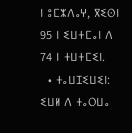ⵏ ⵓⵎⵣⴷⴰⵖ, ⴳⵉⵙⵏ 95 ⵏ ⵉⵡⵜⵎⴰⵏ ⴷ 74 ⵏ ⵜⵡⵜⵎⵉⵏ.
  • ⵜⴰⵡⵊⵉⵡⵉⵏ:
ⵉⵡⵍ ⴷ ⵜⴰⵔⵡⴰ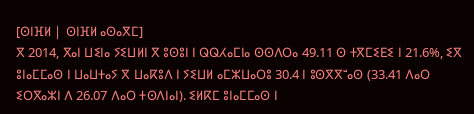[ⵙⵏⴼⵍ | ⵙⵏⴼⵍ ⴰⵙⴰⴳⵎ]
ⴳ 2014, ⴳⴰⵏ ⵡⵉⵏⴰ ⵢⵉⵡⵍⵏ ⴳ ⵓⵙⵓⵏ ⵏ ⵕⵕⵃⴰⵎⵏⴰ ⵙⵙⴷⵔⴰ 49.11 ⵙ ⵜⴳⵎⵉⴹⵉ ⵏ 21.6%, ⵉⴳ ⵓⵏⴰⵎⵎⴰⵙ ⵏ ⵡⴰⵡⵜⴰⵢ ⴳ ⵡⴰⴽⵓⴷ ⵏ ⵢⵉⵡⵍ ⴰⵎⵣⵡⴰⵔⵓ 30.4 ⵏ ⵓⵙⴳⴳⵯⴰⵙ (33.41 ⴷⴰⵔ ⵉⵔⴳⴰⵣⵏ ⴷ 26.07 ⴷⴰⵔ ⵜⵙⴷⵏⴰⵏ). ⵉⵍⴽⵎ ⵓⵏⴰⵎⵎⴰⵙ ⵏ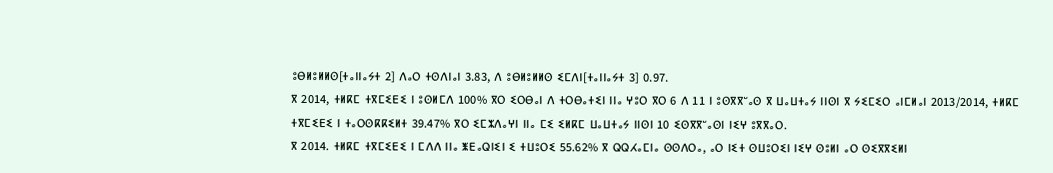ⵓⴱⵍⵓⵍⵍⵙ[ⵜⴰⵏⵏⴰⵢⵜ 2] ⴷⴰⵔ ⵜⵙⴷⵏⴰⵏ 3.83, ⴷ ⵓⴱⵍⵓⵍⵍⵙ ⵉⵎⴷⵏ[ⵜⴰⵏⵏⴰⵢⵜ 3] 0.97.
ⴳ 2014, ⵜⵍⴽⵎ ⵜⴳⵎⵉⴹⵉ ⵏ ⵓⵙⵍⵎⴷ 100% ⴳⵔ ⵉⵔⴱⴰⵏ ⴷ ⵜⵔⴱⴰⵜⵉⵏ ⵏⵏⴰ ⵖⵓⵔ ⴳⵔ 6 ⴷ 11 ⵏ ⵓⵙⴳⴳⵯⴰⵙ ⴳ ⵡⴰⵡⵜⴰⵢ ⵏⵏⵙⵏ ⴳ ⵢⵉⵎⵉⵔ ⴰⵏⵎⵍⴰⵏ 2013/2014, ⵜⵍⴽⵎ ⵜⴳⵎⵉⴹⵉ ⵏ ⵜⴰⵔⵙⴽⴽⵉⵍⵜ 39.47% ⴳⵔ ⵉⵎⵣⴷⴰⵖⵏ ⵏⵏⴰ ⵎⵉ ⵉⵍⴽⵎ ⵡⴰⵡⵜⴰⵢ ⵏⵏⵙⵏ 10 ⵉⵙⴳⴳⵯⴰⵙⵏ ⵏⵉⵖ ⵓⴳⴳⴰⵔ.
ⴳ 2014. ⵜⵍⴽⵎ ⵜⴳⵎⵉⴹⵉ ⵏ ⵎⴷⴷ ⵏⵏⴰ ⵥⴹⴰⵕⵏⵉⵏ ⵉ ⵜⵡⵓⵔⵉ 55.62% ⴳ ⵕⵕⵃⴰⵎⵏⴰ ⵙⵙⴷⵔⴰ, ⴰⵔ ⵏⵉⵜ ⵙⵡⵓⵔⵉⵏ ⵏⵉⵖ ⵙⵓⵍⵏ ⴰⵔ ⵙⵉⴳⴳⵉⵍⵏ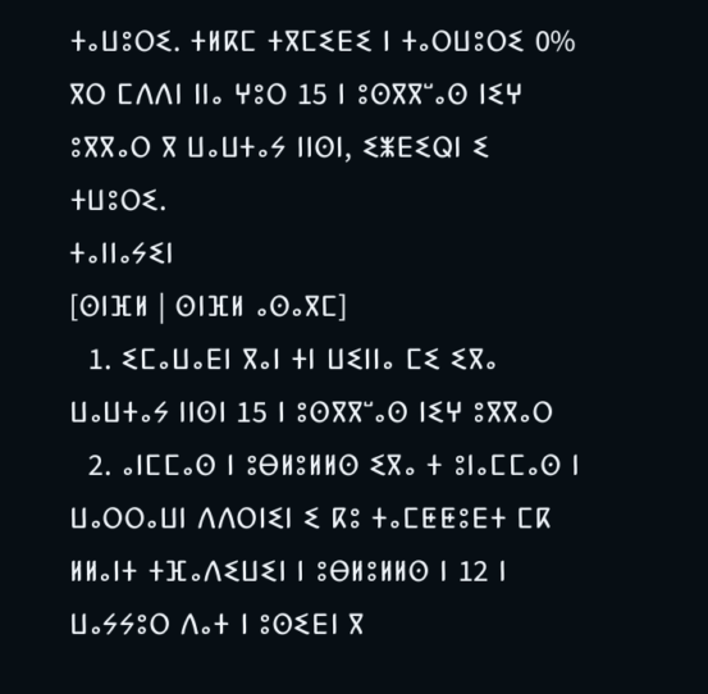ⵜⴰⵡⵓⵔⵉ. ⵜⵍⴽⵎ ⵜⴳⵎⵉⴹⵉ ⵏ ⵜⴰⵔⵡⵓⵔⵉ 0% ⴳⵔ ⵎⴷⴷⵏ ⵏⵏⴰ ⵖⵓⵔ 15 ⵏ ⵓⵙⴳⴳⵯⴰⵙ ⵏⵉⵖ ⵓⴳⴳⴰⵔ ⴳ ⵡⴰⵡⵜⴰⵢ ⵏⵏⵙⵏ, ⵉⵥⴹⵉⵕⵏ ⵉ ⵜⵡⵓⵔⵉ.
ⵜⴰⵏⵏⴰⵢⵉⵏ
[ⵙⵏⴼⵍ | ⵙⵏⴼⵍ ⴰⵙⴰⴳⵎ]
  1. ⵉⵎⴰⵡⴰⴹⵏ ⴳⴰⵏ ⵜⵏ ⵡⵉⵏⵏⴰ ⵎⵉ ⵉⴳⴰ ⵡⴰⵡⵜⴰⵢ ⵏⵏⵙⵏ 15 ⵏ ⵓⵙⴳⴳⵯⴰⵙ ⵏⵉⵖ ⵓⴳⴳⴰⵔ
  2. ⴰⵏⵎⵎⴰⵙ ⵏ ⵓⴱⵍⵓⵍⵍⵙ ⵉⴳⴰ ⵜ ⵓⵏⴰⵎⵎⴰⵙ ⵏ ⵡⴰⵔⵔⴰⵡⵏ ⴷⴷⵔⵏⵉⵏ ⵉ ⴽⵓ ⵜⴰⵎⵟⵟⵓⴹⵜ ⵎⴽ ⵍⵍⴰⵏⵜ ⵜⴼⴰⴷⵉⵡⵉⵏ ⵏ ⵓⴱⵍⵓⵍⵍⵙ ⵏ 12 ⵏ ⵡⴰⵢⵢⵓⵔ ⴷⴰⵜ ⵏ ⵓⵙⵉⴹⵏ ⴳ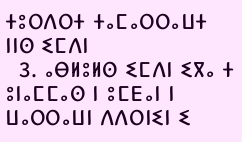ⵜⵓⵔⴷⵔⵜ ⵜⴰⵎⴰⵔⵔⴰⵡⵜ ⵏⵏⵙ ⵉⵎⴷⵏ
  3. ⴰⴱⵍⵓⵍⵙ ⵉⵎⴷⵏ ⵉⴳⴰ ⵜ ⵓⵏⴰⵎⵎⴰⵙ ⵏ ⵓⵎⴹⴰⵏ ⵏ ⵡⴰⵔⵔⴰⵡⵏ ⴷⴷⵔⵏⵉⵏ ⵉ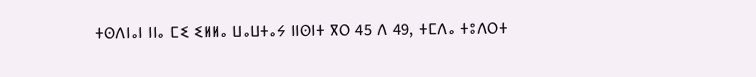ⵜⵙⴷⵏⴰⵏ ⵏⵏⴰ ⵎⵉ ⵉⵍⵍⴰ ⵡⴰⵡⵜⴰⵢ ⵏⵏⵙⵏⵜ ⴳⵔ 45 ⴷ 49, ⵜⵎⴷⴰ ⵜⵓⴷⵔⵜ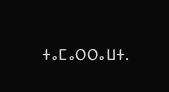ⵜⴰⵎⴰⵔⵔⴰⵡⵜ.